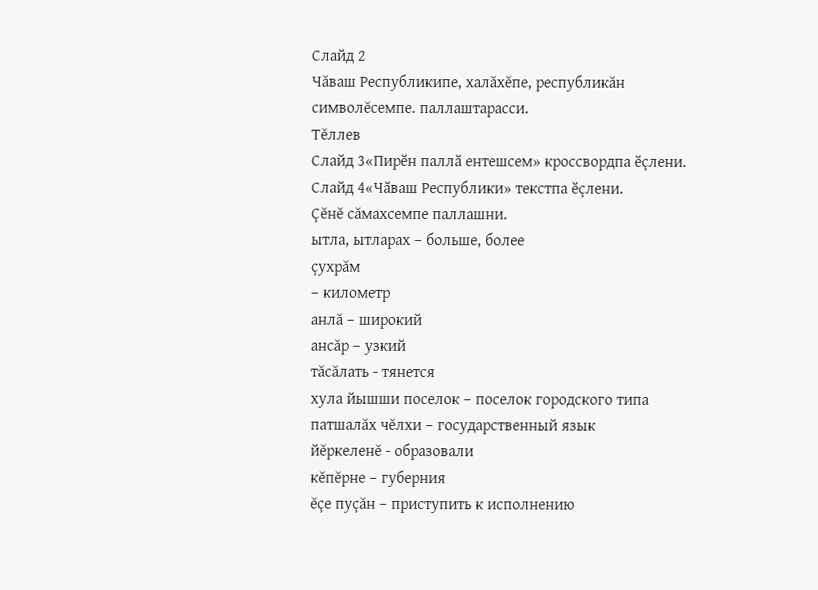Слайд 2
Чăваш Республикипе, халăхĕпе, республикăн символĕсемпе. паллаштарасси.
Тĕллев
Слайд 3«Пирӗн паллӑ ентешсем» кроссвордпа ӗçлени.
Слайд 4«Чӑваш Республики» текстпа ӗçлени.
Çĕнĕ сăмахсемпе паллашни.
ытла, ытларах – больше, более
çухрăм
– километр
анлă – широкий
ансăр – узкий
тăсăлать - тянется
хула йышши поселок – поселок городского типа
патшалăх чĕлхи – государственный язык
йĕркеленĕ - образовали
кĕпĕрне – губерния
ĕçе пуçăн – приступить к исполнению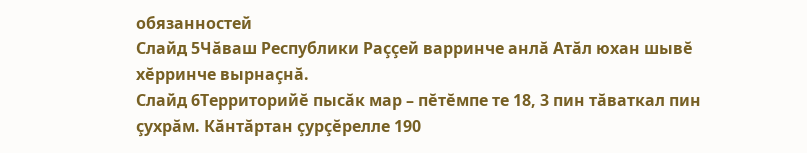обязанностей
Слайд 5Чăваш Республики Раççей варринче анлă Атăл юхан шывĕ хĕрринче вырнаçнă.
Слайд 6Территорийĕ пысăк мар – пĕтĕмпе те 18, 3 пин тăваткал пин
çухрăм. Кăнтăртан çурçĕрелле 190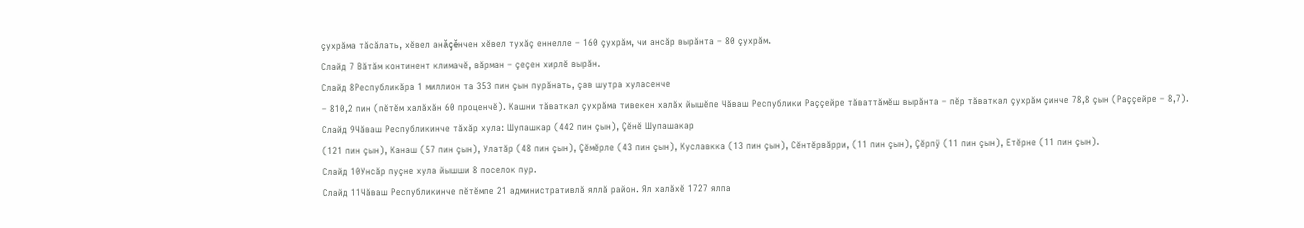çухрăма тăсăлать, хĕвел анăçĕнчен хĕвел тухăç еннелле – 160 çухрăм, чи ансăр вырăнта – 80 çухрăм.
Слайд 7 Вăтăм континент климачĕ, вăрман – çеçен хирлĕ вырăн.
Слайд 8Республикăра 1 миллион та 353 пин çын пурăнать, çав шутра хуласенче
– 810,2 пин (пĕтĕм халăхăн 60 проценчĕ). Кашни тăваткал çухрăма тивекен халăх йышĕпе Чăваш Республики Раççейре тăваттăмĕш вырăнта – пĕр тăваткал çухрăм çинче 78,8 çын (Раççейре – 8,7).
Слайд 9Чăваш Республикинче тăхăр хула: Шупашкар (442 пин çын), Çĕнĕ Шупашакар
(121 пин çын), Канаш (57 пин çын), Улатăр (48 пин çын), Çĕмĕрле (43 пин çын), Куславкка (13 пин çын), Сĕнтĕрвăрри, (11 пин çын), Çĕрпÿ (11 пин çын), Етĕрне (11 пин çын).
Слайд 10Унсăр пуçне хула йышши 8 поселок пур.
Слайд 11Чăваш Республикинче пĕтĕмпе 21 административлă яллă район. Ял халăхĕ 1727 ялпа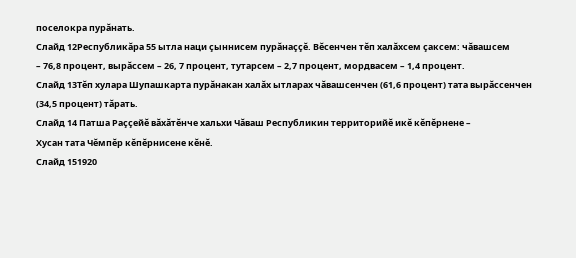поселокра пурăнать.
Слайд 12Республикăра 55 ытла наци çыннисем пурăнаççĕ. Вĕсенчен тĕп халăхсем çаксем: чăвашсем
– 76,8 процент, вырăссем – 26, 7 процент, тутарсем – 2,7 процент, мордвасем – 1,4 процент.
Слайд 13Тĕп хулара Шупашкарта пурăнакан халăх ытларах чăвашсенчен (61,6 процент) тата вырăссенчен
(34,5 процент) тăрать.
Слайд 14 Патша Раççейĕ вăхăтĕнче хальхи Чăваш Республикин территорийĕ икĕ кĕпĕрнене –
Хусан тата Чĕмпĕр кĕпĕрнисене кĕнĕ.
Слайд 151920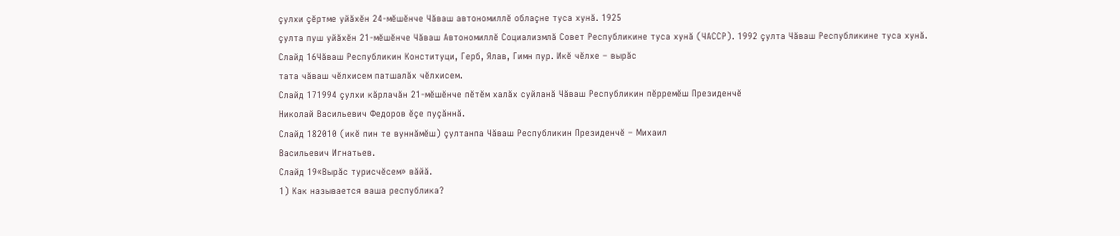çулхи çĕртме уйăхĕн 24-мĕшĕнче Чăваш автономиллĕ облаçне туса хунă. 1925
çулта пуш уйăхĕн 21-мĕшĕнче Чăваш Автономиллĕ Социализмлă Совет Республикине туса хунă (ЧАССР). 1992 çулта Чăваш Республикине туса хунă.
Слайд 16Чăваш Республикин Конституци, Герб, Ялав, Гимн пур. Икĕ чĕлхе – вырăс
тата чăваш чĕлхисем патшалăх чĕлхисем.
Слайд 171994 çулхи кăрлачăн 21-мĕшĕнче пĕтĕм халăх суйланă Чăваш Республикин пĕрремĕш Президенчĕ
Николай Васильевич Федоров ĕçе пуçăннă.
Слайд 182010 (икĕ пин те вуннăмĕш) çултанпа Чăваш Республикин Президенчĕ – Михаил
Васильевич Игнатьев.
Слайд 19«Вырӑс турисчӗсем» вӑйӑ.
1) Как называется ваша республика?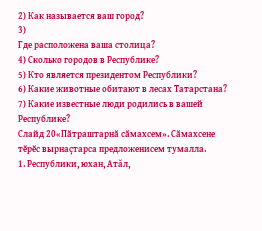2) Как называется ваш город?
3)
Где расположена ваша столица?
4) Сколько городов в Республике?
5) Кто является президентом Республики?
6) Какие животные обитают в лесах Татарстана?
7) Какие известные люди родились в вашей Республике?
Слайд 20«Пӑтраштарнӑ сӑмахсем». Сӑмахсене тӗрӗс вырнаçтарса предложенисем тумалла.
1. Республики, юхан, Атăл,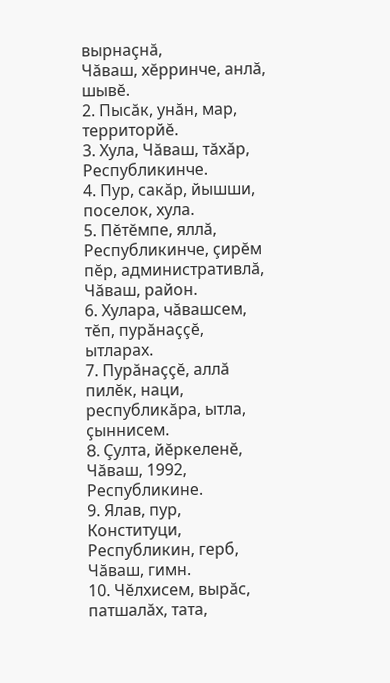вырнаçнă,
Чăваш, хĕрринче, анлă, шывĕ.
2. Пысăк, унăн, мар, территорйĕ.
3. Хула, Чăваш, тăхăр, Республикинче.
4. Пур, сакăр, йышши, поселок, хула.
5. Пĕтĕмпе, яллă, Республикинче, çирĕм пĕр, административлă, Чăваш, район.
6. Хулара, чăвашсем, тĕп, пурăнаççĕ, ытларах.
7. Пурăнаççĕ, аллă пилĕк, наци, республикăра, ытла, çыннисем.
8. Çулта, йĕркеленĕ, Чăваш, 1992, Республикине.
9. Ялав, пур, Конституци, Республикин, герб, Чăваш, гимн.
10. Чĕлхисем, вырăс, патшалăх, тата,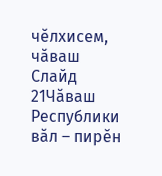чĕлхисем, чăваш
Слайд 21Чăваш Республики вăл – пирĕн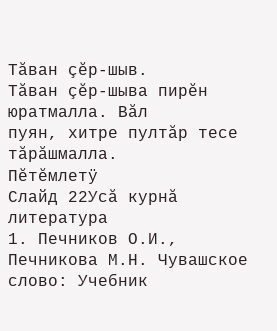Тăван çĕр-шыв.
Тăван çĕр-шыва пирĕн юратмалла. Вăл
пуян, хитре пултăр тесе тăрăшмалла.
Пĕтĕмлетÿ
Слайд 22Усă курнă литература
1. Печников О.И., Печникова М.Н. Чувашское слово: Учебник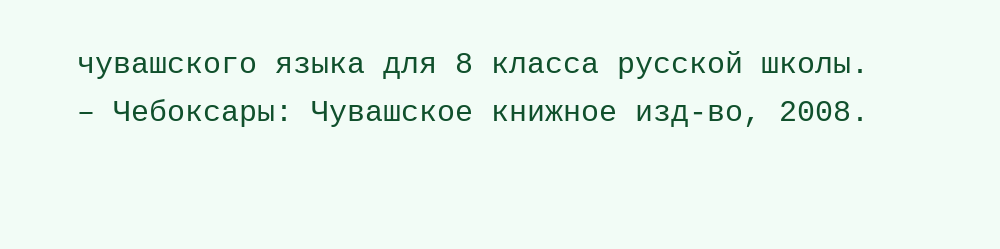чувашского языка для 8 класса русской школы. – Чебоксары: Чувашское книжное изд-во, 2008.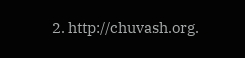2. http://chuvash.org.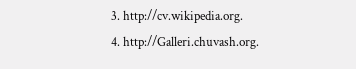3. http://cv.wikipedia.org.
4. http://Galleri.chuvash.org.